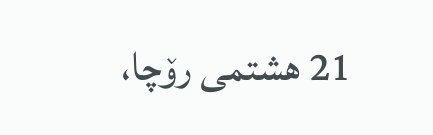21 هشتمی رۆچا،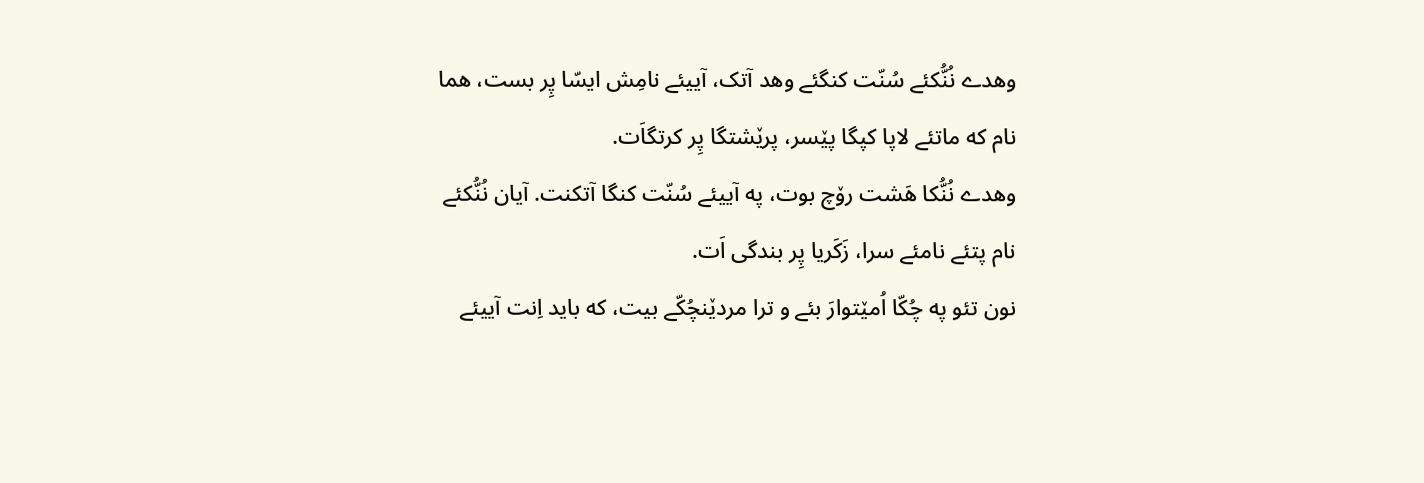وهدے نُنُّکئے سُنّت کنگئے وهد آتک، آییئے نامِش ایسّا پِر بست، هما نام که ماتئے لاپا کپگا پێسر، پرێشتگا پِر کرتگاَت.
وهدے نُنُّکا هَشت رۆچ بوت، په آییئے سُنّت کنگا آتکنت. آیان نُنُّکئے نام پتئے نامئے سرا، زَکَریا پِر بندگی اَت.
نون تئو په چُکّا اُمێتوارَ بئے و ترا مردێنچُکّے بیت، که باید اِنت آییئے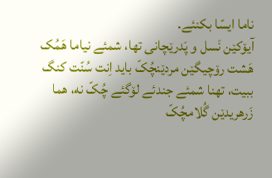ناما ایسّا بکنئے.
آیۆکێن نَسل و پَدرێچانی تها، شمئے نیاما هَمُک هَشت رۆچیگێن مردێنچُکّ باید اِنت سُنّت کنگ ببیت، تهنا شمئے جندئے لۆگئے چُکّ نه، هما زَرهریدێن گُلامچُکّ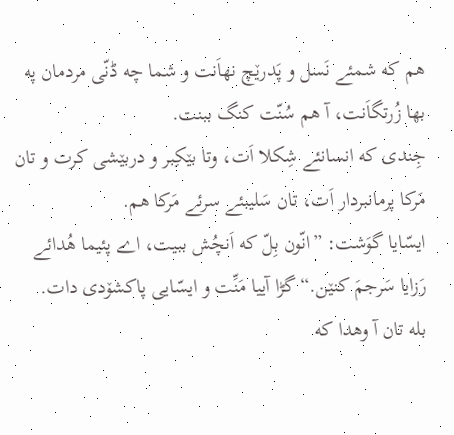هم که شمئے نَسل و پَدرێچ نهاَنت و شما چه ڈنّی مردمان په بها زُرتگاَنت، آ هم سُنّت کنگ ببنت.
جِندی که انسانئے شِکلا اَت، وتا بێکِبر و دربێشی کرت و تان مَرکا پرمانبردار اَت، تان سَلیبئے سرئے مَرکا هم.
ایسّایا گوَشت: ”انّون بِلّ که اَنچُش ببیت، اے پئیما هُدائے رَزایا سَرجمَ کنێن.“ گڑا آییا مَنِّت و ایسّایی پاکشۆدی دات.
بله تان آ وهدا که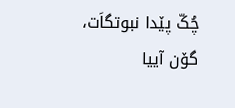چُکّ پێدا نبوتگاَت، گۆن آییا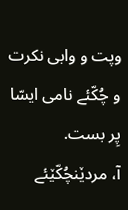وپت و وابی نکرت و چُکّئے نامی ایسّا پِر بست.
آ، مردێنچُکّێئے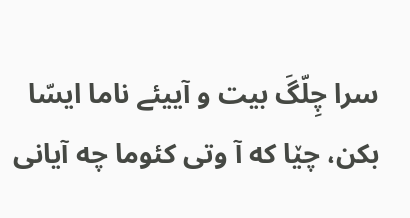سرا چِلّگَ بیت و آییئے ناما ایسّا بکن، چێا که آ وتی کئوما چه آیانی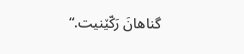گناهانَ رَکّێنیت.“